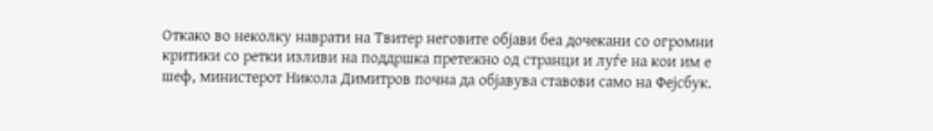Откако во неколку наврати на Твитер неговите објави беа дочекани со огромни критики со ретки изливи на поддршка претежно од странци и луѓе на кои им е шеф, министерот Никола Димитров почна да објавува ставови само на Фејсбук.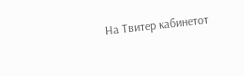На Твитер кабинетот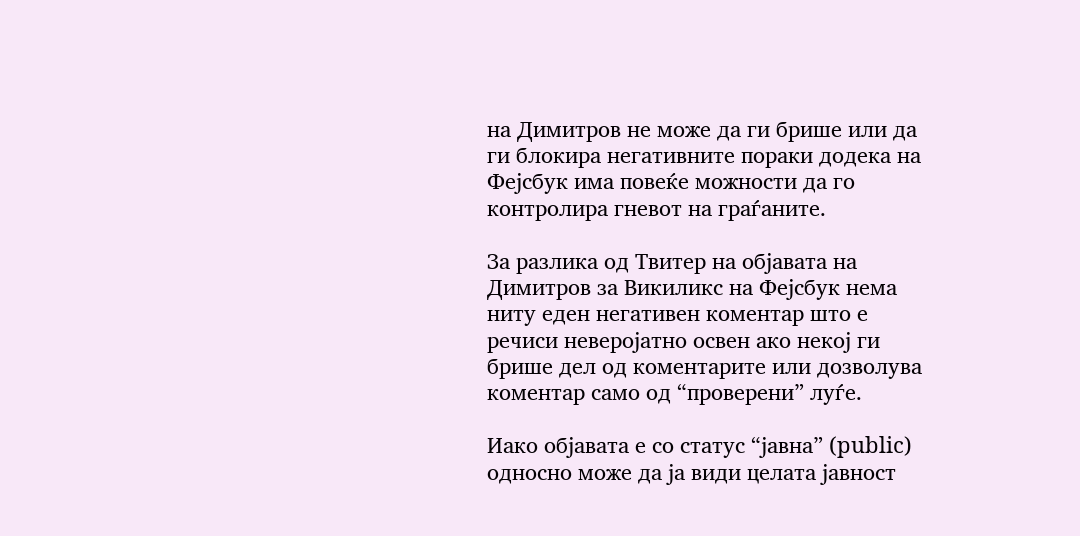на Димитров не може да ги брише или да ги блокира негативните пораки додека на Фејсбук има повеќе можности да го контролира гневот на граѓаните.

За разлика од Твитер на објавата на Димитров за Викиликс на Фејсбук нема ниту еден негативен коментар што е речиси неверојатно освен ако некој ги брише дел од коментарите или дозволува коментар само од “проверени” луѓе.

Иако објавата е со статус “јавна” (public) односно може да ја види целата јавност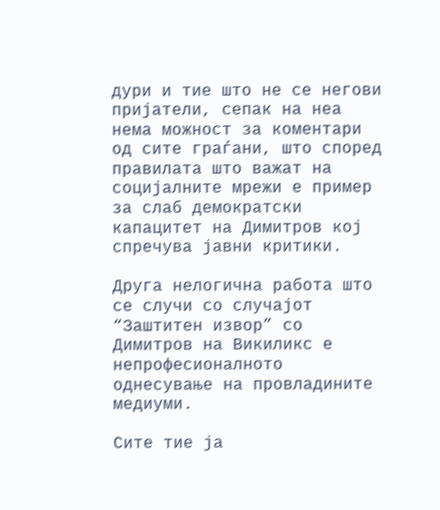дури и тие што не се негови пријатели, сепак на неа нема можност за коментари од сите граѓани, што според правилата што важат на социјалните мрежи е пример за слаб демократски капацитет на Димитров кој спречува јавни критики.

Друга нелогична работа што се случи со случајот “Заштитен извор” со Димитров на Викиликс е непрофесионалното однесување на провладините медиуми.

Сите тие ја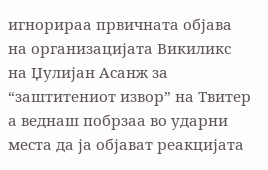игнорираа првичната објава на организацијата Викиликс на Џулијан Асанж за “заштитениот извор” на Твитер а веднаш побрзаа во ударни места да ја објават реакцијата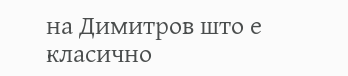на Димитров што е класично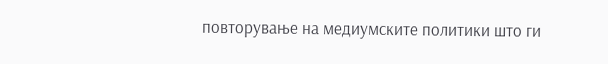повторување на медиумските политики што ги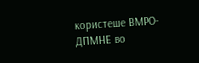користеше ВМРО-ДПМНЕ во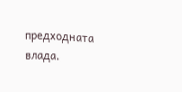предходната влада.